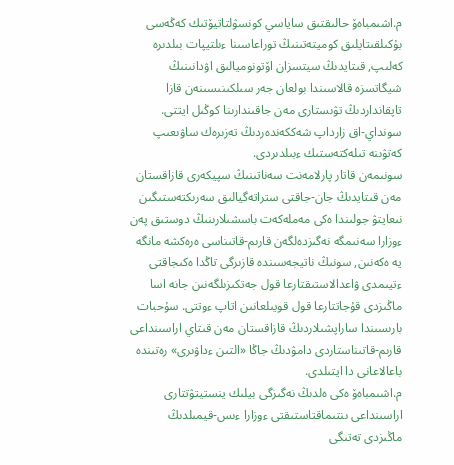م.اشىمباەۆ حالىقتىق ساياسي كونسۋلتاتيۆتىك كەڭەسى بۇكىلقىتايلىق كوميتەتىنىڭ توراعاسىنا ءىلتيپات بىلدىرە كەلىپ, قىتايدىڭ سيتسزان اۆتونوميالىق اۋدانىنىڭ شيگاتسزە قالاسىندا بولعان جەر سىلكىنىسىنەن قازا تاپقانداردىڭ تۋىستارى مەن جاقىندارىنا كوڭىل ايتتى. سونداي-اق زارداپ شەككەندەردىڭ تەزىرەك ساۋىعىپ كەتۋىنە تىلەكتەستىك ءبىلدىردى.
سونىمەن قاتار پارلامەنت سەناتىنىڭ سپيكەرى قازاقستان مەن قىتايدىڭ جان-جاقتى ستراتەگيالىق سەرىكتەستىگىن نىعايتۋ جولىندا ەكى مەملەكەت باسشىلارىنىڭ دوستىق پەن ءوزارا سەنىمگە نەگىزدەلگەن قارىم-قاتىناسى ەرەكشە مانگە يە ەكەنىن, سونىڭ ناتيجەسىندە قازىرگى تاڭدا ەكىجاقتى ءتيىمدى ۋاعدالاستىقتارعا قول جەتكىزىلگەنىن جانە اسا ماڭىزدى قۇجاتتارعا قول قويىلعانىن اتاپ ءوتتى. سۇحبات بارىسىندا ساراپشىلاردىڭ قازاقستان مەن قىتاي اراسىنداعى قارىم-قاتىناستاردى دامۋدىڭ جاڭا «التىن ءداۋىرى» رەتىندە باعالاعانى دا ايتىلدى.
م.اشىمباەۆ ەكى ەلدىڭ نەگىزگى بيلىك ينستيتۋتتارى اراسىنداعى ىنتىماقتاستىقتى ءوزارا ءىس-قيمىلدىڭ ماڭىزدى تەتىگى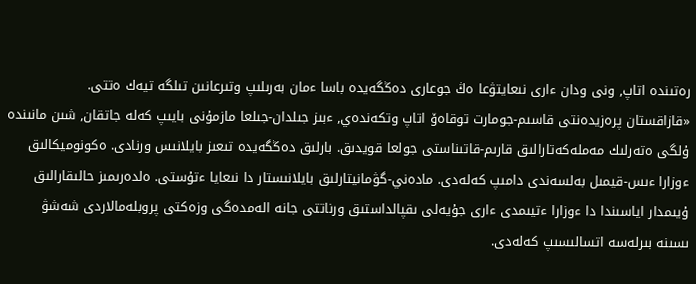رەتىندە اتاپ, ونى ودان ءارى نىعايتۋعا ەڭ جوعارى دەڭگەيدە باسا ءمان بەرىلىپ وتىرعانىن تىلگە تيەك ەتتى.
«قازاقستان پرەزيدەنتى قاسىم-جومارت توقاەۆ اتاپ وتكەندەي, ءبىز جىلدان-جىلعا مازمۇنى بايىپ كەلە جاتقان, شىن مانىندە ۇلگى ەتەرلىك مەملەكەتارالىق قارىم-قاتىناستى جولعا قويدىق. بارلىق دەڭگەيدە تىعىز بايلانىس ورنادى. ەكونوميكالىق ءوزارا ءىس-قيمىل بەلسەندى دامىپ كەلەدى. مادەني-گۋمانيتارلىق بايلانىستار دا نىعايا ءتۇستى. ەلدەرىمىز حالىقارالىق ۇيىمدار اياسىندا دا ءوزارا ءتيىمدى ءارى جۇيەلى ىقپالداستىق ورناتتى جانە الەمدەگى وزەكتى پروبلەمالاردى شەشۋ ىسىنە بىرلەسە اتسالىسىپ كەلەدى.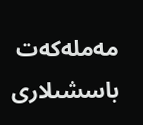مەملەكەت باسشىلارى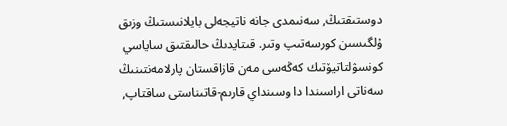دوستىقتىڭ, سەنىمدى جانە ناتيجەلى بايلانىستىڭ وزىق ۇلگىسىن كورسەتىپ وتىر. قىتايدىڭ حالىقتىق ساياسي كونسۋلتاتيۆتىك كەڭەسى مەن قازاقستان پارلامەنتىنىڭ سەناتى اراسىندا دا وسىنداي قارىم-قاتىناستى ساقتاپ,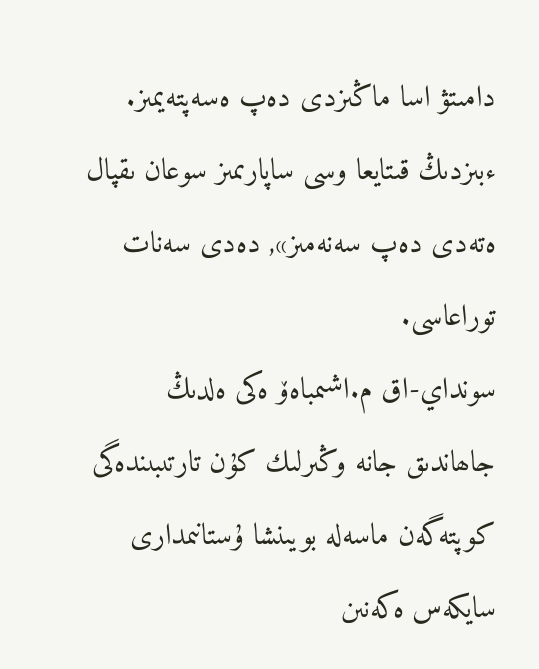دامىتۋ اسا ماڭىزدى دەپ ەسەپتەيمىز. ءبىزدىڭ قىتايعا وسى ساپارىمىز سوعان ىقپال ەتەدى دەپ سەنەمىز», دەدى سەنات توراعاسى.
سونداي-اق م.اشىمباەۆ ەكى ەلدىڭ جاھاندىق جانە وڭىرلىك كۇن تارتىبىندەگى كوپتەگەن ماسەلە بويىنشا ۇستانىمدارى سايكەس ەكەنىن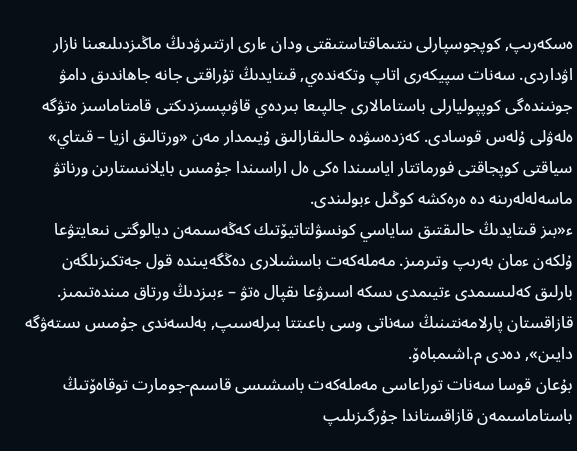ەسكەرىپ, كوپجوسپارلى ىنتىماقتاستىقتى ودان ءارى ارتتىرۋدىڭ ماڭىزدىلىعىنا نازار اۋداردى. سەنات سپيكەرى اتاپ وتكەندەي, قىتايدىڭ تۇراقتى جانە جاھاندىق دامۋ جونىندەگى كوپپوليارلى باستامالارى جالپىعا بىردەي قاۋىپسىزدىكتى قامتاماسىز ەتۋگە ەلەۋلى ۇلەس قوسادى. كەزدەسۋدە حالىقارالىق ۇيىمدار مەن «ورتالىق ازيا – قىتاي» سياقتى كوپجاقتى فورماتتار اياسىندا ەكى ەل اراسىندا جۇمىس بايلانىستارىن ورناتۋ ماسەلەلەرىنە دە ەرەكشە كوڭىل ءبولىندى.
ء«بىز قىتايدىڭ حالىقتىق ساياسي كونسۋلتاتيۆتىك كەڭەسىمەن ديالوگتى نىعايتۋعا ۇلكەن ءمان بەرىپ وتىرمىز. مەملەكەت باسشىلارى دەڭگەيىندە قول جەتكىزىلگەن بارلىق كەلىسىمدى ءتيىمدى ىسكە اسىرۋعا ىقپال ەتۋ – ءبىزدىڭ ورتاق مىندەتىمىز. قازاقستان پارلامەنتىنىڭ سەناتى وسى باعىتتا بىرلەسىپ, بەلسەندى جۇمىس ىستەۋگە دايىن», دەدى م.اشىمباەۆ.
بۇعان قوسا سەنات توراعاسى مەملەكەت باسشىسى قاسىم-جومارت توقاەۆتىڭ باستاماسىمەن قازاقستاندا جۇرگىزىلىپ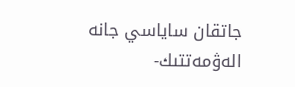جاتقان ساياسي جانە الەۋمەتتىك-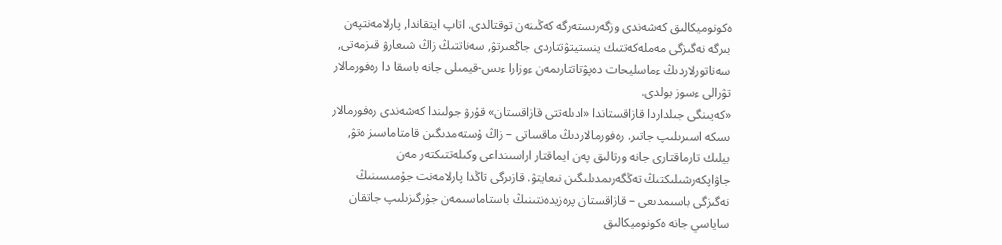ەكونوميكالىق كەشەندى وزگەرىستەرگە كەڭىنەن توقتالدى. اتاپ ايتقاندا, پارلامەنتپەن بىرگە نەگىزگى مەملەكەتتىك ينستيتۋتتاردى جاڭعىرتۋ, سەناتتىڭ زاڭ شىعارۋ قىزمەتى, سەناتورلاردىڭ ءماسليحات دەپۋتاتتارىمەن ءوزارا ءىس-قيمىلى جانە باسقا دا رەفورمالار تۋرالى ءسوز بولدى.
«كەيىنگى جىلداردا قازاقستاندا «ادىلەتتى قازاقستان» قۇرۋ جولىندا كەشەندى رەفورمالار ىسكە اسىرىلىپ جاتىر. رەفورمالاردىڭ ماقساتى – زاڭ ۇستەمدىگىن قامتاماسىز ەتۋ, بيلىك تارماقتارى جانە ورتالىق پەن ايماقتار اراسىنداعى وكىلەتتىكتەر مەن جاۋاپكەرشىلىكتىڭ تەڭگەرىمدىلىگىن نىعايتۋ. قازىرگى تاڭدا پارلامەنت جۇمىسىنىڭ نەگىزگى باسىمدىعى – قازاقستان پرەزيدەنتىنىڭ باستاماسىمەن جۇرگىزىلىپ جاتقان ساياسي جانە ەكونوميكالىق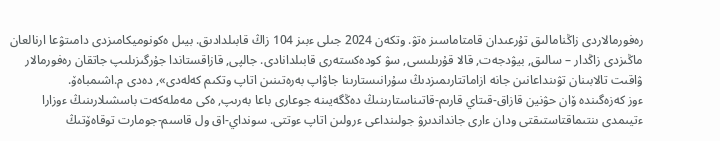رەفورمالاردى زاڭنامالىق تۇرعىدان قامتاماسىز ەتۋ. وتكەن 2024 جىلى ءبىز 104 زاڭ قابىلدادىق. بيىل ەكونوميكامىزدى دامىتۋعا ارنالعان ماڭىزدى زاڭدار – سالىق, بيۋدجەت, قالا قۇرىلىسى, سۋ كودەكستەرى قابىلدانادى. جالپى, قازاقستاندا جۇرگىزىلىپ جاتقان رەفورمالار ۋاقىت تالابىنان تۋىنداعانىن جانە ازاماتتارىمىزدىڭ سۇرانىستارىنا جاۋاپ بەرەتىنىن اتاپ وتكىم كەلەدى», دەدى م.اشىمباەۆ.
ءوز كەزەگىندە ۆان حۋنين قازاق-قىتاي قارىم-قاتىناستارىنىڭ دەڭگەيىنە جوعارى باعا بەرىپ, ەكى مەملەكەت باسشىلارىنىڭ ءوزارا ءتيىمدى ىنتىماقتاستىقتى ودان ءارى جانداندىرۋ جولىنداعى ءرولىن اتاپ ءوتتى. سونداي-اق ول قاسىم-جومارت توقاەۆتىڭ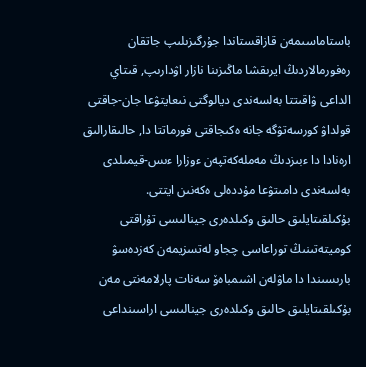باستاماسىمەن قازاقستاندا جۇرگىزىلىپ جاتقان رەفورمالاردىڭ ايرىقشا ماڭىزىنا نازار اۋدارىپ, قىتاي الداعى ۋاقىتتا بەلسەندى ديالوگتى نىعايتۋعا جان-جاقتى قولداۋ كورسەتۋگە جانە ەكىجاقتى فورماتتا دا, حالىقارالىق ارەنادا دا ءبىزدىڭ مەملەكەتپەن ءوزارا ءىس-قيمىلدى بەلسەندى دامىتۋعا مۇددەلى ەكەنىن ايتتى.
بۇكىلقىتايلىق حالىق وكىلدەرى جينالىسى تۇراقتى كوميتەتىنىڭ توراعاسى چجاو لەتسزيمەن كەزدەسۋ بارىسىندا دا ماۋلەن اشىمباەۆ سەنات پارلامەنتى مەن بۇكىلقىتايلىق حالىق وكىلدەرى جينالىسى اراسىنداعى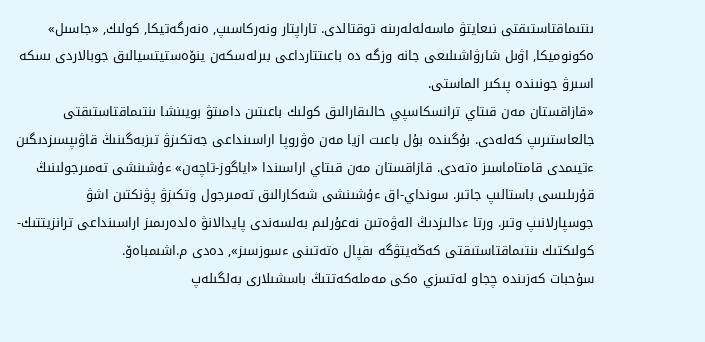ىنتىماقتاستىقتى نىعايتۋ ماسەلەلەرىنە توقتالدى. تاراپتار ونەركاسىپ, ەنەرگەتيكا, كولىك, «جاسىل» ەكونوميكا, اۋىل شارۋاشىلىعى جانە وزگە دە باعىتتارداعى بىرلەسكەن ينۆەستيتسيالىق جوبالاردى ىسكە اسىرۋ جونىندە پىكىر الماستى.
«قازاقستان مەن قىتاي ترانسكاسپي حالىقارالىق كولىك باعىتىن دامىتۋ بويىنشا ىنتىماقتاستىقتى جالعاستىرىپ كەلەدى. بۇگىندە بۇل باعىت ازيا مەن ەۋروپا اراسىنداعى جەتكىزۋ تىزبەگىنىڭ قاۋىپسىزدىگىن ءتيىمدى قامتاماسىز ەتەدى. قازاقستان مەن قىتاي اراسىندا «اياگوز-تاچەن» ءۇشىنشى تەمىرجولىنىڭ قۇرىلىسى باستالىپ جاتىر. سونداي-اق ءۇشىنشى شەكارالىق تەمىرجول وتكىزۋ پۋنكتىن اشۋ جوسپارلانىپ وتىر. ورتا ءدالىزدىڭ الەۋەتىن نەعۇرلىم بەلسەندى پايدالانۋ ەلدەرىمىز اراسىنداعى ترانزيتتىك-كولىكتىك ىنتىماقتاستىقتى كەڭەيتۋگە ىقپال ەتەتىنى ءسوزسىز», دەدى م.اشىمباەۆ.
سۇحبات كەزىندە چجاو لەتسزي ەكى مەملەكەتتىڭ باسشىلارى بەلگىلەپ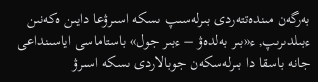بەرگەن مىندەتتەردى بىرلەسىپ ىسكە اسىرۋعا دايىن ەكەنىن ءبىلدىرىپ, ء«بىر بەلدەۋ – ءبىر جول» باستاماسى اياسىنداعى جانە باسقا دا بىرلەسكەن جوبالاردى ىسكە اسىرۋ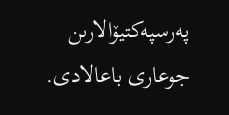پەرسپەكتيۆالارىن جوعارى باعالادى.